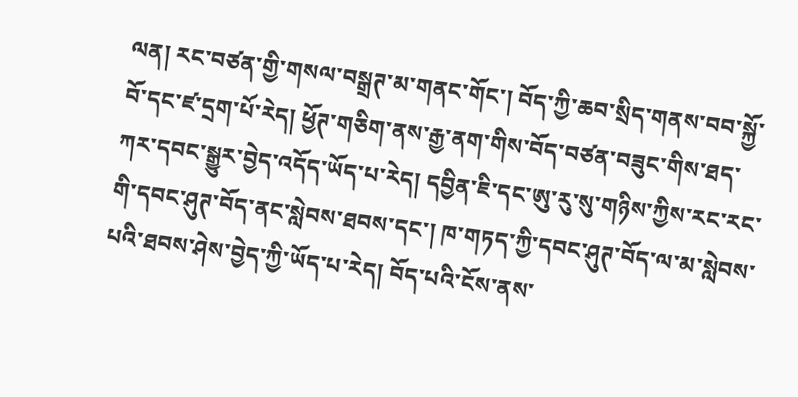ལན། རང་བཙན་གྱི་གསལ་བསྒྲཊ་མ་གནང་གོང་། བོད་ཀྱི་ཆབ་སྲིད་གནས་བབ་སྐྱོ་བོ་དང་ཛ་དྲག་པོ་རེད། ཕྱོཊ་གཅིག་ནས་རྒྱ་ནག་གིས་བོད་བཙན་བཟུང་གིས་ཐད་ཀར་དབང་སྒྱུར་བྱེད་འདོད་ཡོད་པ་རེད། དབྱིན་ཇི་དང་ཨུ་རུ་སུ་གཉིས་ཀྱིས་རང་རང་གི་དབང་ཤུཊ་བོད་ནང་སླེབས་ཐབས་དང་། ཁ་གཏད་ཀྱི་དབང་ཤུཊ་བོད་ལ་མ་སླེབས་པའི་ཐབས་ཤེས་བྱེད་ཀྱི་ཡོད་པ་རེད། བོད་པའི་ངོས་ནས་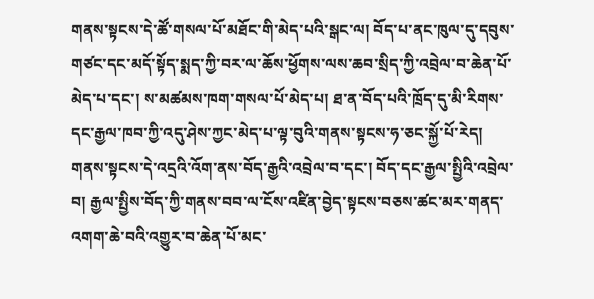གནས་སྟངས་དེ་ཚོ་གསལ་པོ་མཐོང་གི་མེད་པའི་སྒང་ལ། བོད་པ་ནང་ཁུལ་དུ་དབུས་གཙང་དང་མདོ་སྟོད་སྨད་ཀྱི་བར་ལ་ཆོས་ཕྱོགས་ལས་ཆབ་སྲིད་ཀྱི་འབྲེལ་བ་ཆེན་པོ་མེད་པ་དང་། ས་མཚམས་ཁག་གསལ་པོ་མེད་པ། ཐ་ན་བོད་པའི་ཁྲོད་དུ་མི་རིགས་དང་རྒྱལ་ཁབ་ཀྱི་འདུ་ཤེས་ཀྱང་མེད་པ་ལྟ་བུའི་གནས་སྟངས་ཧ་ཅང་སྐྱོ་པོ་རེད། གནས་སྟངས་དེ་འདྲའི་འོག་ནས་བོད་རྒྱའི་འབྲེལ་བ་དང་། བོད་དང་རྒྱལ་སྤྱིའི་འབྲེལ་བ། རྒྱལ་སྤྱིས་བོད་ཀྱི་གནས་བབ་ལ་ངོས་འཛིན་བྱེད་སྟངས་བཅས་ཚང་མར་གནད་འགག་ཆེ་བའི་འགྱུར་བ་ཆེན་པོ་མང་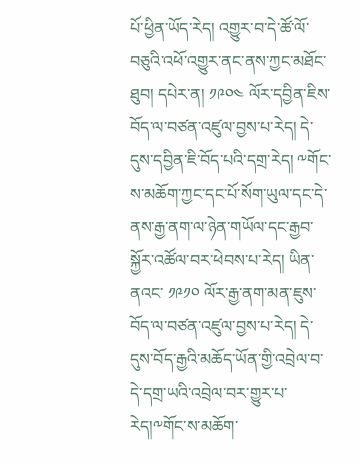པོ་ཕྱིན་ཡོད་རེད། འགྱུར་བ་དེ་ཚོ་ལོ་བཅུའི་འཕོ་འགྱུར་ནང་ནས་ཀྱང་མཐོང་ཐུབ། དཔེར་ན། ༡༩༠༤ ལོར་དབྱིན་ཇིས་བོད་ལ་བཙན་འཛུལ་བྱས་པ་རེད། དེ་དུས་དབྱིན་ཇི་བོད་པའི་དགྲ་རེད། ༸གོང་ས་མཆོག་ཀྱང་དང་པོ་སོག་ཡུལ་དང་དེ་ནས་རྒྱ་ནག་ལ་ཉེན་གཡོལ་དང་རྒྱབ་སྐྱོར་འཚོལ་བར་ཕེབས་པ་རེད། ཡིན་ནའང་ ༡༩༡༠ ལོར་རྒྱ་ནག་མན་ཇུས་བོད་ལ་བཙན་འཛུལ་བྱས་པ་རེད། དེ་དུས་བོད་རྒྱའི་མཆོད་ཡོན་གྱི་འབྲེལ་བ་དེ་དགྲ་ཡའི་འབྲེལ་བར་གྱུར་པ་རེད།༸གོང་ས་མཆོག་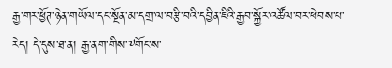རྒྱ་གར་ཕྱོཊ་ཉེན་གཡོལ་དང་སྔོན་མ་དགྲ་ལ་བརྩི་བའི་དབྱིན་ཇིའི་རྒྱབ་སྐྱོར་འཚོལ་བར་ཕེབས་པ་རེད། དེ་དུས་ཐ་ན། རྒྱ་ནག་གིས་༸གོང་ས་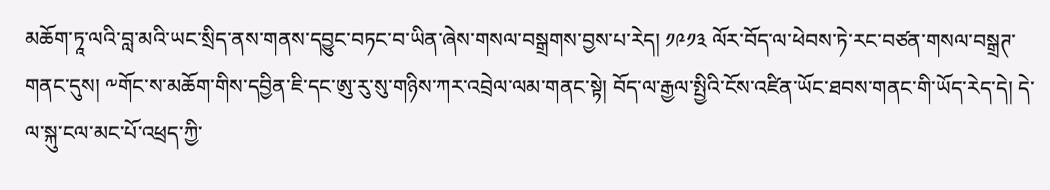མཆོག་ཏཱ་ལའི་བླ་མའི་ཡང་སྲིད་ནས་གནས་དབྱུང་བཏང་བ་ཡིན་ཞེས་གསལ་བསྒྲགས་བྱས་པ་རེད། ༡༩༡༣ ལོར་བོད་ལ་ཕེབས་ཏེ་རང་བཙན་གསལ་བསྒྲཊ་གནང་དུས། ༸གོང་ས་མཆོག་གིས་དབྱིན་ཇི་དང་ཨུ་རུ་སུ་གཉིས་ཀར་འབྲེལ་ལམ་གནང་སྟེ། བོད་ལ་རྒྱལ་སྤྱིའི་ངོས་འཛིན་ཡོང་ཐབས་གནང་གི་ཡོད་རེད་དེ། དེ་ལ་སྐུ་ངལ་མང་པོ་འཕྲད་ཀྱི་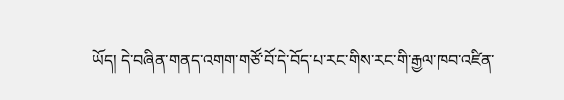ཡོད། དེ་བཞིན་གནད་འགག་གཙོ་བོ་དེ་བོད་པ་རང་གིས་རང་གི་རྒྱལ་ཁབ་འཛིན་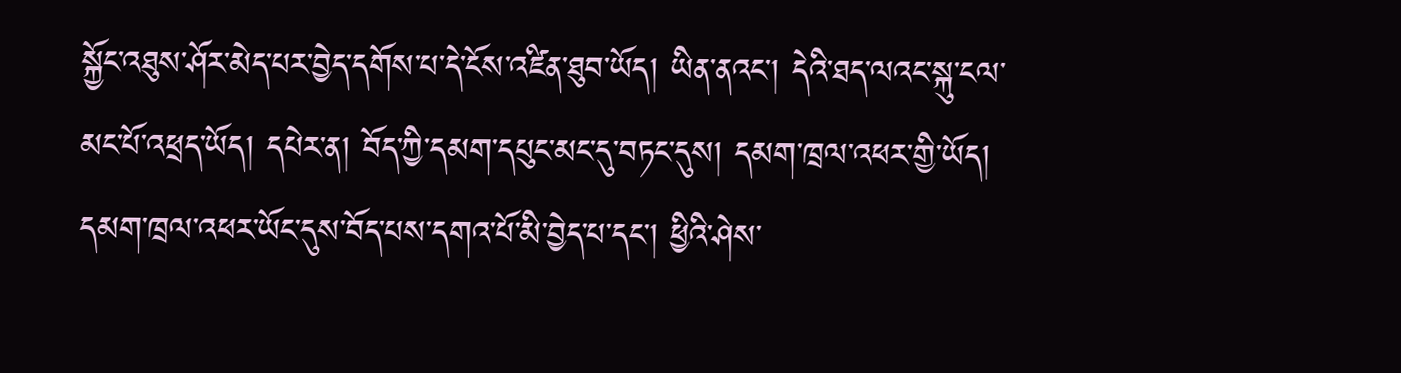སྐྱོང་འཐུས་ཤོར་མེད་པར་བྱེད་དགོས་པ་དེ་ངོས་འཛིན་ཐུབ་ཡོད། ཡིན་ནའང་། དེའི་ཐད་ལའང་སྐུ་ངལ་མང་པོ་འཕྲད་ཡོད། དཔེར་ན། བོད་ཀྱི་དམག་དཔུང་མང་དུ་བཏང་དུས། དམག་ཁྲལ་འཕར་གྱི་ཡོད། དམག་ཁྲལ་འཕར་ཡོང་དུས་བོད་པས་དགའ་པོ་མི་བྱེད་པ་དང་། ཕྱིའི་ཤེས་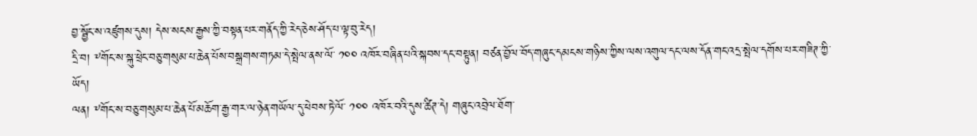བྱ་སྦྱོང་ས་འཛུགས་དུས། དེས་སངས་རྒྱས་ཀྱི་བསྟན་པར་གནོད་ཀྱི་རེད་ཅེས་ཤོད་པ་ལྟ་བུ་རེད།
དྲི་བ། ༸གོང་ས་སྐུ་ཕྲེང་བཅུ་གསུམ་པ་ཆེན་པོས་བསྒྲགས་གཏམ་དེ་སྤེལ་ནས་ལོ་ ༡༠༠ འཁོར་བཞིན་པའི་སྐབས་དང་བསྟུན། བཙན་བྱོལ་བོད་གཞུང་དམངས་གཉིས་ཀྱིས་ལས་འགུལ་དང་ལས་དོན་གང་འདྲ་སྤེལ་དགོས་པར་གཟིཊ་ཀྱི་ཡོད།
ལན། ༸གོང་ས་བཅུ་གསུམ་པ་ཆེན་པོ་མཆོག་རྒྱ་གར་ལ་ཉེན་གཡོལ་དུ་ཕེབས་ཏེ་ལོ་ ༡༠༠ འཁོར་བའི་དུས་ཚིཊ་དེ། གཞུང་འབྲེལ་ཐོག་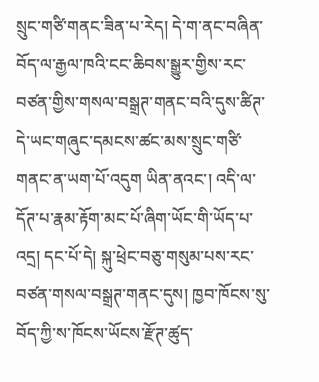སྲུང་གཙི་གནང་ཟིན་པ་རེད། དེ་ག་ནང་བཞིན་བོད་ལ་རྒྱལ་ཁའི་ངང་ཆིབས་སྒྱུར་གྱིས་རང་བཙན་གྱིས་གསལ་བསྒྲཊ་གནང་བའི་དུས་ཚིཊ་དེ་ཡང་གཞུང་དམངས་ཚང་མས་སྲུང་གཙི་གནང་ན་ཡག་པོ་འདུག ཡིན་ནའང་། འདི་ལ་དོཊ་པ་རྣམ་རྟོག་མང་པོ་ཞིག་ཡོང་གི་ཡོད་པ་འདྲ། དང་པོ་དེ། སྐུ་ཕྲེང་བཅུ་གསུམ་པས་རང་བཙན་གསལ་བསྒྲཊ་གནང་དུས། ཁྱབ་ཁོངས་སུ་བོད་ཀྱི་ས་ཁོངས་ཡོངས་རྫོཊ་ཚུད་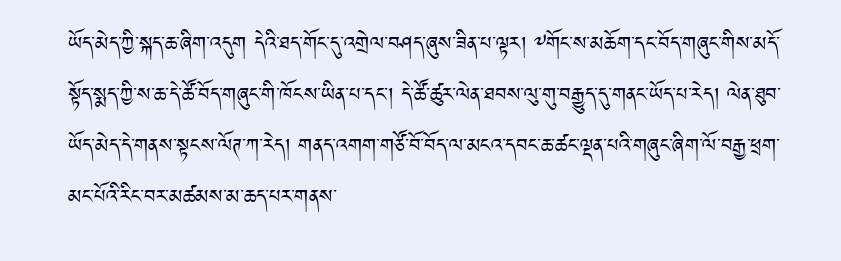ཡོད་མེད་ཀྱི་སྐད་ཆ་ཞིག་འདུག དེའི་ཐད་གོང་དུ་འགྲེལ་བཤད་ཞུས་ཟིན་པ་ལྟར། ༸གོང་ས་མཆོག་དང་བོད་གཞུང་གིས་མདོ་སྟོད་སྨད་ཀྱི་ས་ཆ་དེ་ཚོ་བོད་གཞུང་གི་ཁོངས་ཡིན་པ་དང་། དེ་ཚོ་ཚུར་ལེན་ཐབས་ལུ་གུ་བརྒྱུད་དུ་གནང་ཡོད་པ་རེད། ལེན་ཐུབ་ཡོད་མེད་དེ་གནས་སྟངས་ལོཊ་ཀ་རེད། གནད་འགག་གཙོ་བོ་བོད་ལ་མངའ་དབང་ཆ་ཚང་ལྡན་པའི་གཞུང་ཞིག་ལོ་བརྒྱ་ཕྲག་མང་པོའི་རིང་བར་མཚམས་མ་ཆད་པར་གནས་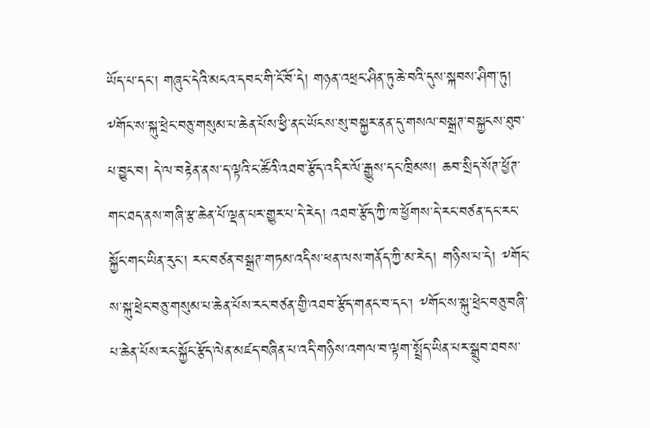ཡོད་པ་དང་། གཞུང་དེའི་མངའ་དབང་གི་ངོ་བོ་དེ། གཉན་འཕྲང་ཤིན་ཏུ་ཆེ་བའི་དུས་སྐབས་ཤིག་ཏུ། ༸གོང་ས་སྐུ་ཕྲེང་བཅུ་གསུམ་པ་ཆེན་པོས་ཕྱི་ནང་ཡོངས་སུ་བསྐྱར་ནན་དུ་གསལ་བསྒྲཊ་བསྐྱངས་ཐུབ་པ་བྱུང་བ། དེ་ལ་བརྟེན་ནས་ད་ལྟའི་ང་ཚོའི་འཐབ་རྩོད་འདིར་ལོ་རྒྱུས་དང་ཁྲིམས། ཆབ་སྲིད་སོཊ་ཕྱོཊ་གང་ཐད་ནས་གཞི་རྩ་ཆེན་པོ་ལྡན་པར་གྱུར་པ་དེ་རེད། འཐབ་རྩོད་ཀྱི་ཁ་ཕྱོགས་དེ་རང་བཙན་དང་རང་སྐྱོང་གང་ཡིན་རུང་། རང་བཙན་བསྒྲཊ་གཏམ་འདིས་ཕན་ལས་གནོད་ཀྱི་མ་རེད། གཉིས་པ་དེ། ༸གོང་ས་སྐུ་ཕྲེང་བཅུ་གསུམ་པ་ཆེན་པོས་རང་བཙན་གྱི་འཐབ་རྩོད་གནང་བ་དང་། ༸གོང་ས་སྐུ་ཕྲེང་བཅུ་བཞི་པ་ཆེན་པོས་རང་སྐྱོང་རྩོད་ལེན་མཛད་བཞིན་པ་འདི་གཉིས་འགལ་བ་ལྟག་སྤྲོད་ཡིན་པར་སྒྲུབ་ཐབས་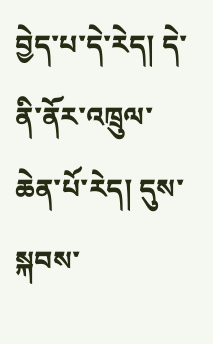བྱེད་པ་དེ་རེད། དེ་ནི་ནོར་འཁྲུལ་ཆེན་པོ་རེད། དུས་སྐབས་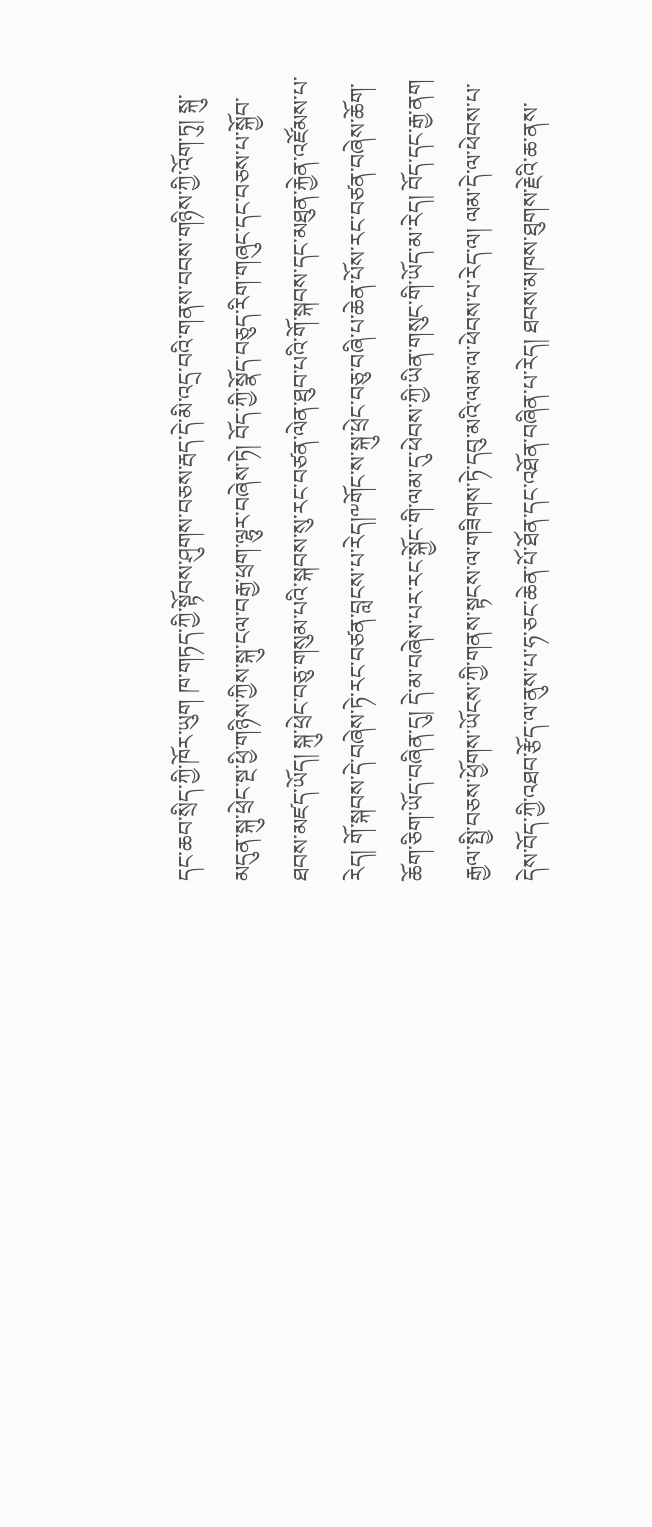དང་ཆབ་སྲིད་ཀྱི་ཁོར་ཡུག ཁ་གཏད་ཀྱི་སྟོབས་ཤུགས་བཅས་རྦད་དེ་མི་འདྲ་བའི་གནས་བབས་གཉིས་ཀྱི་འོག་ཏུ། སྐུ་མདུན་སྐུ་ཕྲེང་སྔ་ཕྱི་གཉིས་ཀྱིས་སྐུ་ངལ་བརྒྱ་ཕྲག་ལྷུར་བཞེས་ཏེ། བོད་ཀྱི་སྣོད་བཅུད་རིག་གཞུང་དང་བཅས་པ་སྐྱོབ་ཐབས་མཛད་ཡོད། སྐུ་ཕྲེང་བཅུ་གསུམ་པའི་སྐབས་སུ་རང་བཙན་ལེན་ཐུབ་པའི་གོ་སྐབས་དང་མཐུན་རྐྱེན་འཛོམས་པ་རེད། གོ་སྐབས་དེ་བཞེས་ཏེ་རང་བཙན་བླངས་པ་རེད།༸གོང་ས་སྐུ་ཕྲེང་བཅུ་བཞི་པ་ཆེན་པོས་རང་བཙན་བཞེས་ཆོག་ཆོག་ཅིག་ཡོད་བཞིན་དུ། དེ་མ་བཞེས་པར་རང་སྐྱོང་གི་ལམ་དུ་ཕེབས་ཀྱི་ཡིན་གསུང་གི་ཡོད་མ་རེད། བོད་དང་རྒྱ་ནག རྒྱལ་སྤྱི་བཅས་ཕྱོགས་ཡོངས་ཀྱི་གནས་སྟངས་ལ་གཟིགས་ཏེ་དབུ་མའི་ལམ་ལ་ཕེབས་པ་རེད་ལ། ལམ་དེ་ལ་ཕེབས་པ་དེས་བོད་ཀྱི་འཐབ་རྩོད་ལ་ནུས་པ་ཧ་ཅང་ཆེན་པོ་ཐོན་དང་འཐོན་བཞིན་པ་རེད། ཐབས་མཁས་ཐུགས་རྗེའི་ཆ་ནས་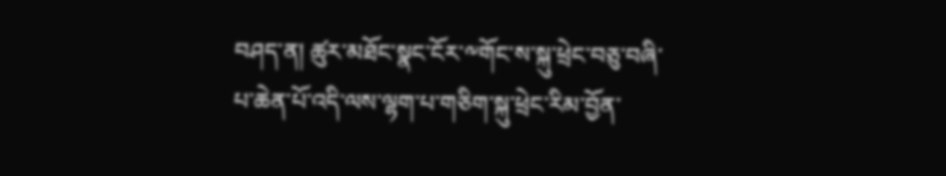བཤད་ན། ཚུར་མཐོང་སྣང་ངོར་༸གོང་ས་སྐུ་ཕྲེང་བཅུ་བཞི་པ་ཆེན་པོ་འདི་ལས་ལྷག་པ་གཅིག་སྐུ་ཕྲེང་རིམ་བྱོན་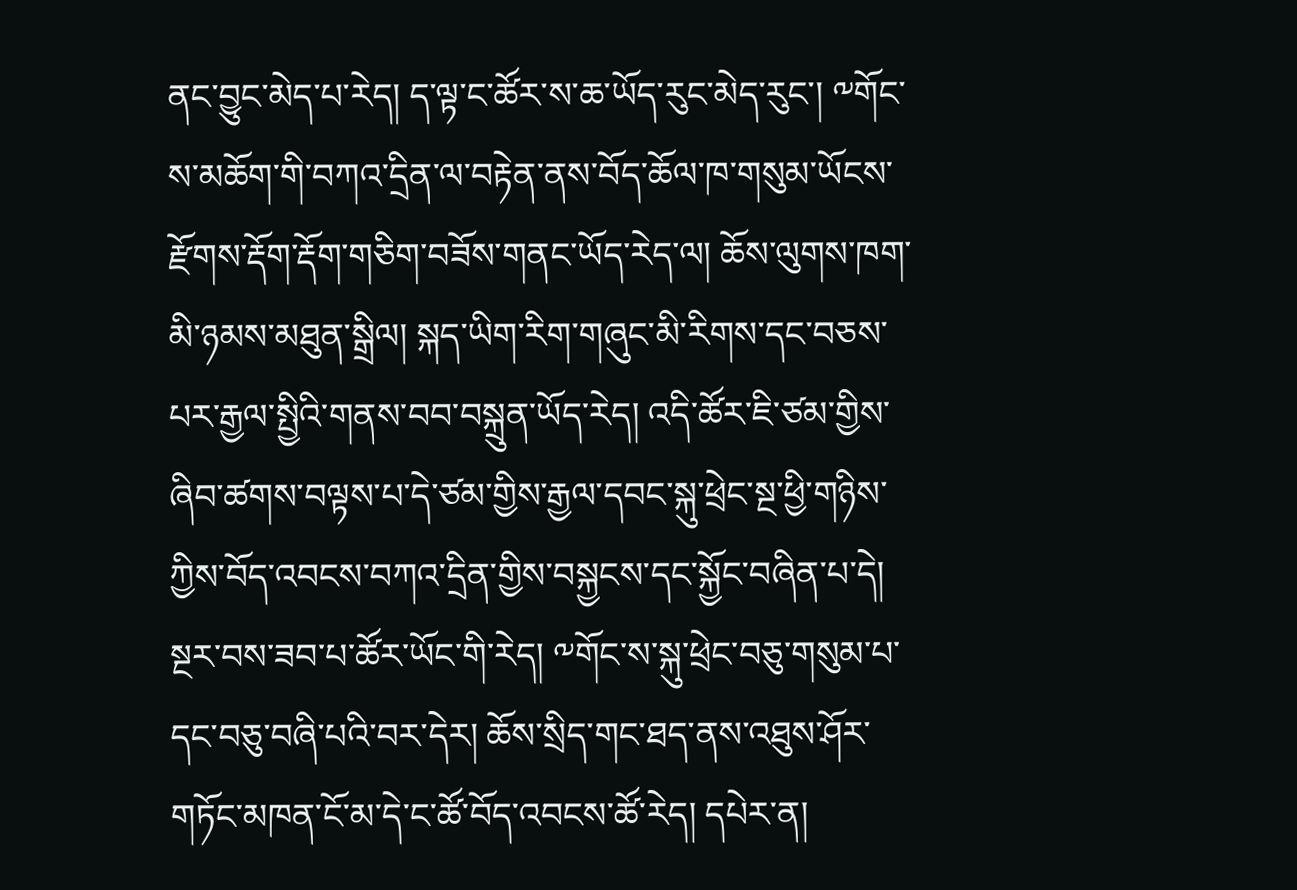ནང་བྱུང་མེད་པ་རེད། ད་ལྟ་ང་ཚོར་ས་ཆ་ཡོད་རུང་མེད་རུང་། ༸གོང་ས་མཆོག་གི་བཀའ་དྲིན་ལ་བརྟེན་ནས་བོད་ཆོལ་ཁ་གསུམ་ཡོངས་རྫོགས་རྡོག་རྡོག་གཅིག་བཟོས་གནང་ཡོད་རེད་ལ། ཆོས་ལུགས་ཁག་མི་ཉམས་མཐུན་སྒྲིལ། སྐད་ཡིག་རིག་གཞུང་མི་རིགས་དང་བཅས་པར་རྒྱལ་སྤྱིའི་གནས་བབ་བསྐྲུན་ཡོད་རེད། འདི་ཚོར་ཇི་ཙམ་གྱིས་ཞིབ་ཚགས་བལྟས་པ་དེ་ཙམ་གྱིས་རྒྱལ་དབང་སྐུ་ཕྲེང་སྔ་ཕྱི་གཉིས་ཀྱིས་བོད་འབངས་བཀའ་དྲིན་གྱིས་བསྐྱངས་དང་སྐྱོང་བཞིན་པ་དེ། སྔར་བས་ཟབ་པ་ཚོར་ཡོང་གི་རེད། ༸གོང་ས་སྐུ་ཕྲེང་བཅུ་གསུམ་པ་དང་བཅུ་བཞི་པའི་བར་དེར། ཆོས་སྲིད་གང་ཐད་ནས་འཐུས་ཤོར་གཏོང་མཁན་ངོ་མ་དེ་ང་ཚོ་བོད་འབངས་ཚོ་རེད། དཔེར་ན།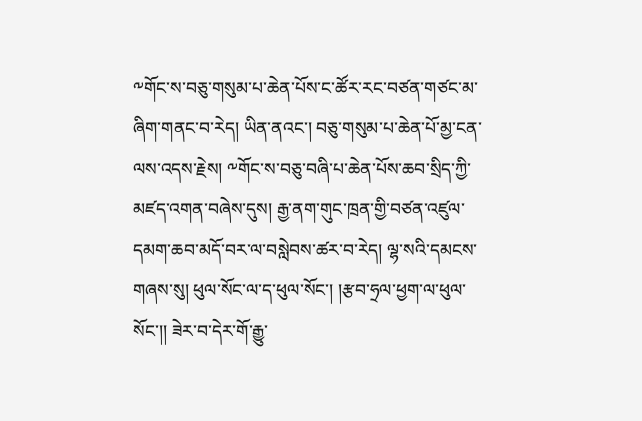༸གོང་ས་བཅུ་གསུམ་པ་ཆེན་པོས་ང་ཚོར་རང་བཙན་གཙང་མ་ཞིག་གནང་བ་རེད། ཡིན་ནའང་། བཅུ་གསུམ་པ་ཆེན་པོ་མྱ་ངན་ལས་འདས་རྗེས། ༸གོང་ས་བཅུ་བཞི་པ་ཆེན་པོས་ཆབ་སྲིད་ཀྱི་མཛད་འགན་བཞེས་དུས། རྒྱ་ནག་གུང་ཁྲན་གྱི་བཙན་འཛུལ་དམག་ཆབ་མདོ་བར་ལ་བསླེབས་ཚར་བ་རེད། ལྷ་སའི་དམངས་གཞས་སུ། ཕུལ་སོང་ལ་ད་ཕུལ་སོང་། །རྩབ་ཧྲལ་ཕྱག་ལ་ཕུལ་སོང་།། ཟེར་བ་དེར་གོ་རྒྱུ་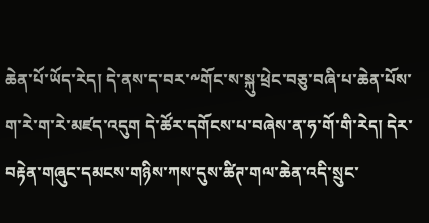ཆེན་པོ་ཡོད་རེད། དེ་ནས་ད་བར་༸གོང་ས་སྐུ་ཕྲེང་བཅུ་བཞི་པ་ཆེན་པོས་ག་རེ་ག་རེ་མཛད་འདུག དེ་ཚོར་དགོངས་པ་བཞེས་ན་ཧ་གོ་གི་རེད། དེར་བརྟེན་གཞུང་དམངས་གཉིས་ཀས་དུས་ཚིཊ་གལ་ཆེན་འདི་སྲུང་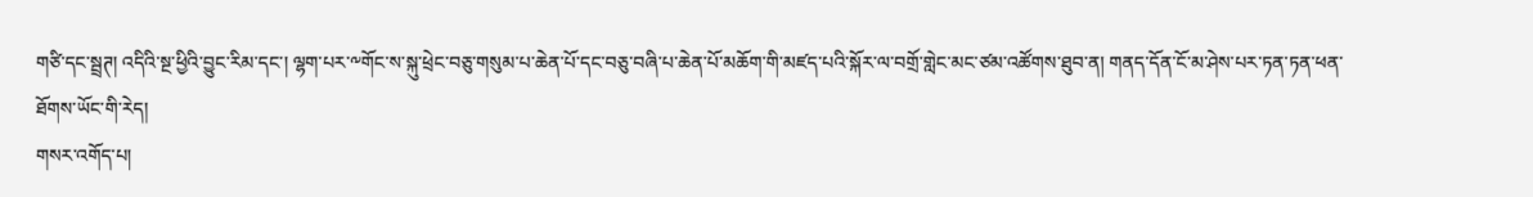གཙི་དང་སྦྲཊ། འདིའི་སྔ་ཕྱིའི་བྱུང་རིམ་དང་། ལྷག་པར་༸གོང་ས་སྐུ་ཕྲེང་བཅུ་གསུམ་པ་ཆེན་པོ་དང་བཅུ་བཞི་པ་ཆེན་པོ་མཆོག་གི་མཛད་པའི་སྐོར་ལ་བགྲོ་གླེང་མང་ཙམ་འཚོགས་ཐུབ་ན། གནད་དོན་ངོ་མ་ཤེས་པར་ཏན་ཏན་ཕན་ཐོགས་ཡོང་གི་རེད།
གསར་འགོད་པ།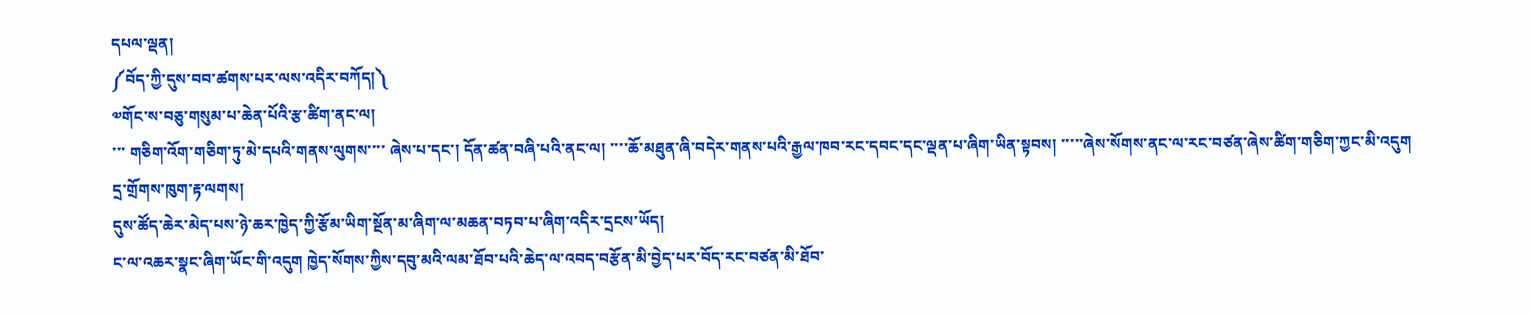དཔལ་ལྡན།
༼བོད་ཀྱི་དུས་བབ་ཚགས་པར་ལས་འདིར་བཀོད།༽
༧གོང་ས་བཅུ་གསུམ་པ་ཆེན་པོའི་རྩ་ཚིག་ནང་ལ།
་་་ གཅིག་འོག་གཅིག་ཏུ་མེ་དཔའི་གནས་ལུགས་་་་ ཞེས་པ་དང་། དོན་ཚན་བཞི་པའི་ནང་ལ། ་་་་ཆོ་མཐུན་ཞི་བདེར་གནས་པའི་རྒྱལ་ཁབ་རང་དབང་དང་ལྡན་པ་ཞིག་ཡིན་སྟབས། ་་་་་ཞེས་སོགས་ནང་ལ་རང་བཙན་ཞེས་ཚིག་གཅིག་ཀྱང་མི་འདུག
དྲ་གྲོགས་ཁུག་རྟ་ལགས།
དུས་ཚོད་ཆེར་མེད་པས་ཉེ་ཆར་ཁྱེད་ཀྱི་རྩོམ་ཡིག་སྔོན་མ་ཞིག་ལ་མཆན་བཏབ་པ་ཞིག་འདིར་དྲངས་ཡོད།
ང་ལ་འཆར་སྣང་ཞིག་ཡོང་གི་འདུག ཁྱེད་སོགས་ཀྱིས་དབུ་མའི་ལམ་ཐོབ་པའི་ཆེད་ལ་འབད་བརྩོན་མི་བྱེད་པར་བོད་རང་བཙན་མི་ཐོབ་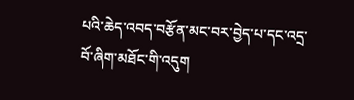པའི་ཆེད་འབད་བརྩོན་མང་བར་བྱེད་པ་དང་འདྲ་བོ་ཞིག་མཐོང་གི་འདུག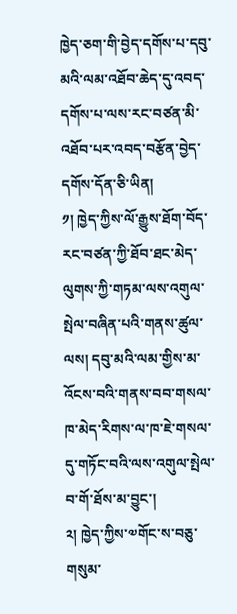ཁྱེད་ཅག་གི་བྱེད་དགོས་པ་དབུ་མའི་ལམ་འཐོབ་ཆེད་དུ་འབད་དགོས་པ་ལས་རང་བཙན་མི་འཐོབ་པར་འབད་བརྩོན་བྱེད་དགོས་དོན་ཅི་ཡིན།
༡། ཁྱེད་ཀྱིས་ལོ་རྒྱུས་ཐོག་བོད་རང་བཙན་ཀྱི་ཐོབ་ཐང་མེད་ལུགས་ཀྱི་གཏམ་ལས་འགུལ་སྤེལ་བཞིན་པའི་གནས་ཚུལ་ལས། དབུ་མའི་ལམ་གྱིས་མ་འོངས་བའི་གནས་བབ་གསལ་ཁ་མེད་རིགས་ལ་ཁ་ཇེ་གསལ་དུ་གཏོང་བའི་ལས་འགུལ་སྤེལ་བ་གོ་ཐོས་མ་བྱུང་།
༢། ཁྱེད་ཀྱིས་༧གོང་ས་བཅུ་གསུམ་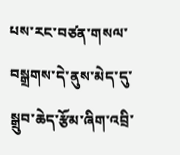པས་རང་བཙན་གསལ་བསྒྲགས་དེ་ནུས་མེད་དུ་སྒྲུབ་ཆེད་རྩོམ་ཞིག་འབྲི་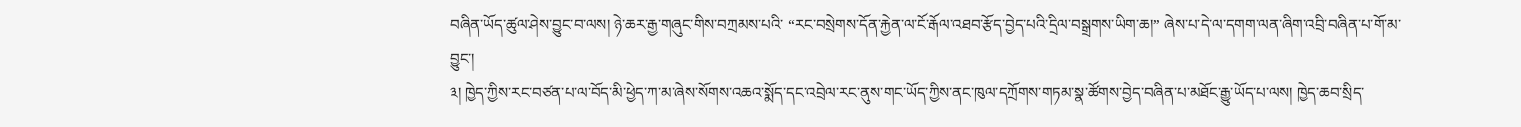བཞིན་ཡོད་ཚུལ་ཤེས་བྱུང་བ་ལས། ཉེ་ཆར་རྒྱ་གཞུང་གིས་བཀྲམས་པའི་ “རང་བསྲེགས་དོན་རྐྱེན་ལ་ངོ་རྒོལ་འཐབ་རྩོད་བྱེད་པའི་དྲིལ་བསྒྲགས་ཡིག་ཆ།” ཞེས་པ་དེ་ལ་དགག་ལན་ཞིག་འབྲི་བཞིན་པ་གོ་མ་བྱུང་།
༣། ཁྱེད་ཀྱིས་རང་བཙན་པ་ལ་བོད་མི་ཕྱེད་ཀ་མ་ཞེས་སོགས་འཆའ་སྨོད་དང་འབྲེལ་རང་ནུས་གང་ཡོད་ཀྱིས་ནང་ཁུལ་དཀྲོགས་གཏམ་སྣ་ཚོགས་བྱེད་བཞིན་པ་མཐོང་རྒྱུ་ཡོད་པ་ལས། ཁྱེད་ཆབ་སྲིད་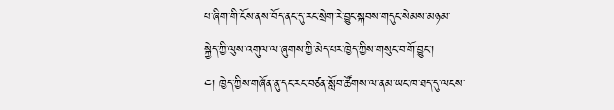པ་ཞིག་གི་ངོས་ནས་བོད་ནང་དུ་རང་སྲེག་རེ་བྱུང་སྐབས་གདུང་སེམས་མཉམ་སྐྱེད་ཀྱི་ལུས་འགུལ་ལ་ཞུགས་ཀྱི་མེད་པར་ཁྱེད་ཀྱིས་གསུང་བ་གོ་བྱུང་།
༤། ཁྱེད་ཀྱིས་གཞོན་ནུ་དང་རང་བཙན་སློབ་ཚོགས་ལ་ནམ་ཡང་ཁ་ཐད་དུ་ལངས་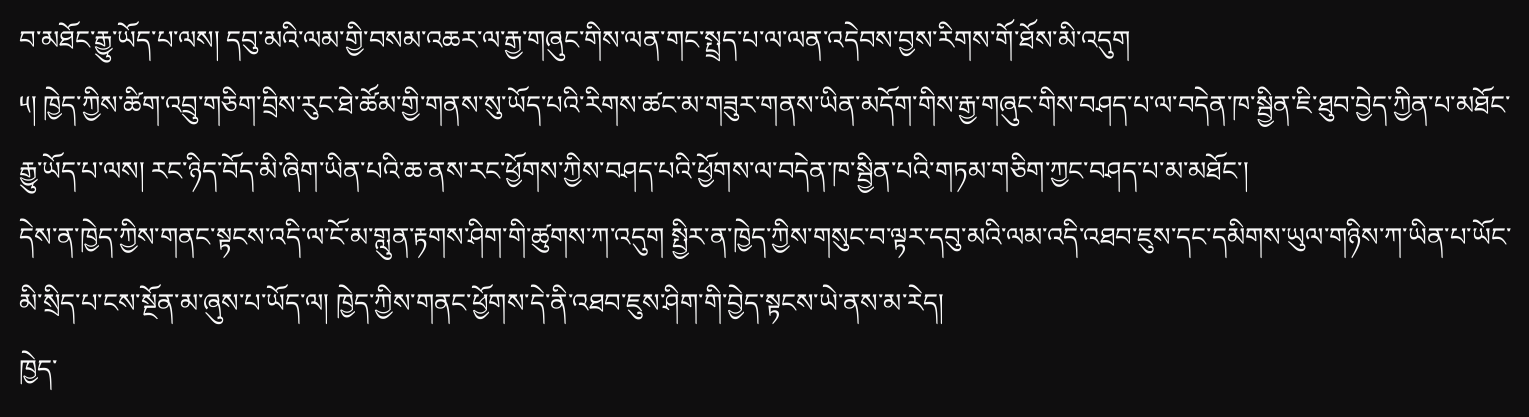བ་མཐོང་རྒྱུ་ཡོད་པ་ལས། དབུ་མའི་ལམ་གྱི་བསམ་འཆར་ལ་རྒྱ་གཞུང་གིས་ལན་གང་སྤྲད་པ་ལ་ལན་འདེབས་བྱས་རིགས་གོ་ཐོས་མི་འདུག
༥། ཁྱེད་ཀྱིས་ཚིག་འབྲུ་གཅིག་བྲིས་རུང་ཐེ་ཚོམ་གྱི་གནས་སུ་ཡོད་པའི་རིགས་ཚང་མ་གཟུར་གནས་ཡིན་མདོག་གིས་རྒྱ་གཞུང་གིས་བཤད་པ་ལ་བདེན་ཁ་སྦྱིན་ཇི་ཐུབ་བྱེད་ཀྱིན་པ་མཐོང་རྒྱུ་ཡོད་པ་ལས། རང་ཉིད་བོད་མི་ཞིག་ཡིན་པའི་ཆ་ནས་རང་ཕྱོགས་ཀྱིས་བཤད་པའི་ཕྱོགས་ལ་བདེན་ཁ་སྦྱིན་པའི་གཏམ་གཅིག་ཀྱང་བཤད་པ་མ་མཐོང་།
དེས་ན་ཁྱེད་ཀྱིས་གནང་སྟངས་འདི་ལ་ངོ་མ་གླུན་རྟགས་ཤིག་གི་ཚུགས་ཀ་འདུག སྤྱིར་ན་ཁྱེད་ཀྱིས་གསུང་བ་ལྟར་དབུ་མའི་ལམ་འདི་འཐབ་ཇུས་དང་དམིགས་ཡུལ་གཉིས་ཀ་ཡིན་པ་ཡོང་མི་སྲིད་པ་ངས་སྔོན་མ་ཞུས་པ་ཡོད་ལ། ཁྱེད་ཀྱིས་གནང་ཕྱོགས་དེ་ནི་འཐབ་ཇུས་ཤིག་གི་བྱེད་སྟངས་ཡེ་ནས་མ་རེད།
ཁྱེད་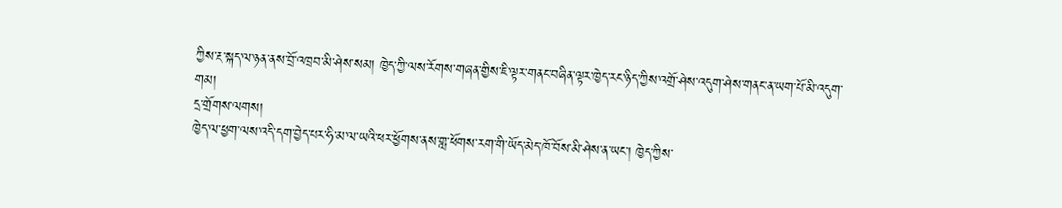ཀྱིས་རྔ་སྐད་ལ་ཉན་ནས་བྲོ་འཁྲབ་མི་ཤེས་སམ། ཁྱེད་ཀྱི་ལས་རོགས་གཞན་གྱིས་ཇི་ལྟར་གནང་བཞིན་ལྟར་ཁྱེད་རང་ཉིད་ཀྱིས་འགྲོ་ཤེས་འདུག་ཤེས་གནང་ན་ཡག་པོ་མི་འདུག་གམ།
དྲ་གྲོགས་ལགས།
ཁྱེད་ལ་ཕྱག་ལས་འདི་དག་བྱེད་པར་ཧི་མ་ལ་ཡའི་ཕར་ཕྱོགས་ནས་གླ་ཕོགས་རག་གི་ཡོད་མེད་ཁོ་བོས་མི་ཤེས་ན་ཡང་། ཁྱེད་ཀྱིས་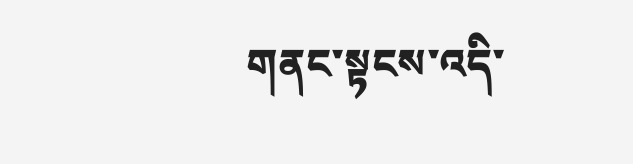གནང་སྟངས་འདི་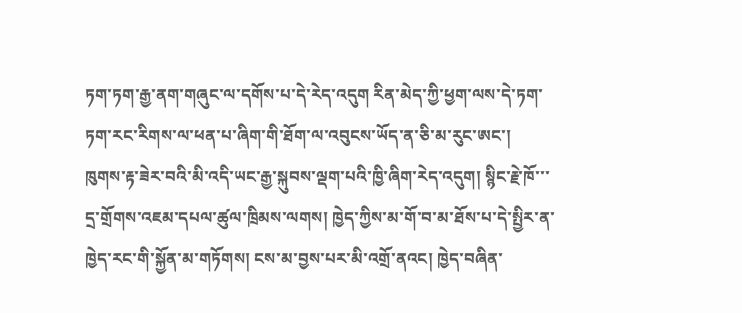ཏག་ཏག་རྒྱ་ནག་གཞུང་ལ་དགོས་པ་དེ་རེད་འདུག རིན་མེད་ཀྱི་ཕྱག་ལས་དེ་ཏག་ཏག་རང་རིགས་ལ་ཕན་པ་ཞིག་གི་ཐོག་ལ་འབུངས་ཡོད་ན་ཅི་མ་རུང་ཨང་།
ཁུགས་རྟ་ཟེར་བའི་མི་འདི་ཡང་རྒྱ་སྐུབས་ལྡག་པའི་ཁྱི་ཞིག་རེད་འདུག། སྙིང་རྗེ་ཁོ་་་
དྲ་གྲོགས་འཇམ་དཔལ་ཚུལ་ཁྲིམས་ལགས། ཁྱེད་ཀྱིས་མ་གོ་བ་མ་ཐོས་པ་དེ་སྤྱིར་ན་ཁྱེད་རང་གི་སྐྱོན་མ་གཏོགས། ངས་མ་བྱས་པར་མི་འགྲོ་ནའང། ཁྱེད་བཞིན་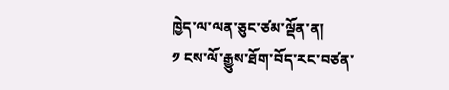ཁྱེད་ལ་ལན་ཅུང་ཙམ་ལྡོན་ན།
༡ ངས་ལོ་རྒྱུས་ཐོག་བོད་རང་བཙན་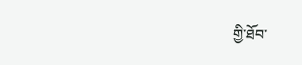གྱི་ཐོབ་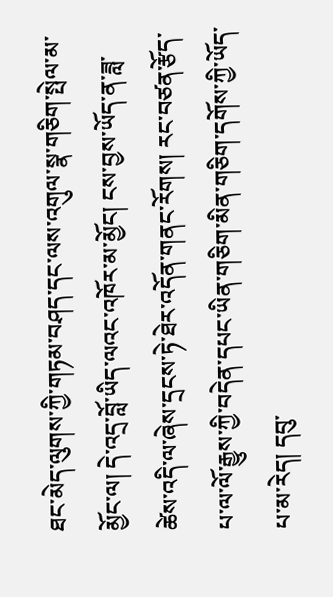ཐང་མེད་ལུགས་ཀྱི་གཏམ་བཤད་དང་ལས་འགུལ་སྣ་གཅིག་སྤེལ་མ་མྱོང་ལ། དེ་འདྲ་བློ་ཡིད་ལའང་འཁོར་མ་མྱོང། ངས་བྱས་ཡོད་ན་ཟླ་ཚེས་འདི་ལ་ཞེས་དྲངས་ཏེ་ཐེར་འདོན་གནང་རོགས། རང་བཙན་རྩོད་པ་ལ་ལོ་རྒྱུས་ཀྱི་བདེན་དཔང་ཡིན་གཅིག་མིན་གཅིག་དགོས་ཀྱི་ཡོད་པ་མ་རེད། དབུ་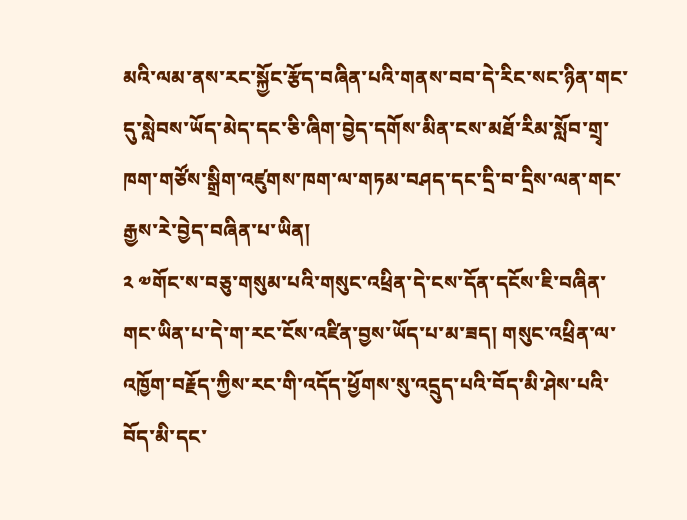མའི་ལམ་ནས་རང་སྐྱོང་རྩོད་བཞིན་པའི་གནས་བབ་དེ་རིང་སང་ཉིན་གང་དུ་སླེབས་ཡོད་མེད་དང་ཅི་ཞིག་བྱེད་དགོས་མིན་ངས་མཐོ་རིམ་སློབ་གྲྭ་ཁག་གཙོས་སྒྲིག་འཛུགས་ཁག་ལ་གཏམ་བཤད་དང་དྲི་བ་དྲིས་ལན་གང་རྒྱས་རེ་བྱེད་བཞིན་པ་ཡིན།
༢ ༧གོང་ས་བཅུ་གསུམ་པའི་གསུང་འཕྲིན་དེ་ངས་དོན་དངོས་ཇི་བཞིན་གང་ཡིན་པ་དེ་ག་རང་ངོས་འཛིན་བྱས་ཡོད་པ་མ་ཟད། གསུང་འཕྲིན་ལ་འཁྱོག་བརྗོད་ཀྱིས་རང་གི་འདོད་ཕྱོགས་སུ་འདྲུད་པའི་བོད་མི་ཤེས་པའི་བོད་མི་དང་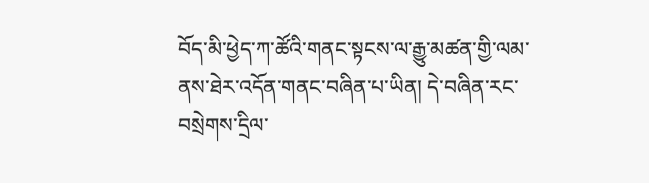བོད་མི་ཕྱེད་ཀ་ཚོའི་གནང་སྟངས་ལ་རྒྱུ་མཚན་གྱི་ལམ་ནས་ཐེར་འདོན་གནང་བཞིན་པ་ཡིན། དེ་བཞིན་རང་བསྲེགས་དྲིལ་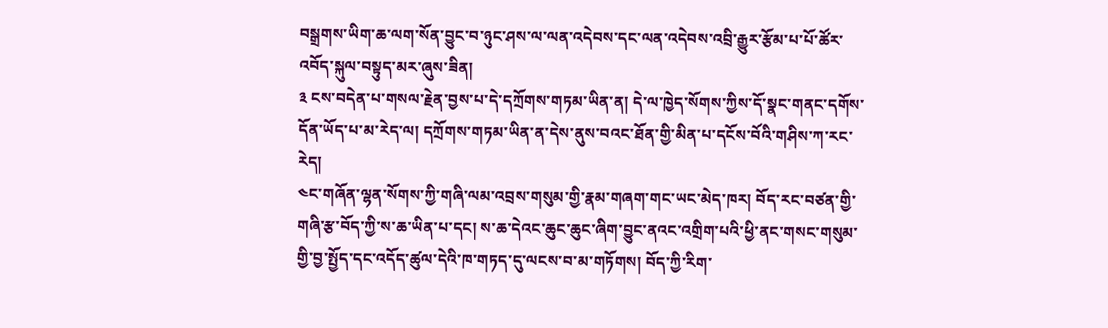བསྒྲགས་ཡིག་ཆ་ལག་སོན་བྱུང་བ་ཉུང་ཤས་ལ་ལན་འདེབས་དང་ལན་འདེབས་འབྲི་རྒྱུར་རྩོམ་པ་པོ་ཚོར་འབོད་སྐུལ་བསྟུད་མར་ཞུས་ཟིན།
༣ ངས་བདེན་པ་གསལ་རྗེན་བྱས་པ་དེ་དཀྲོགས་གཏམ་ཡིན་ན། དེ་ལ་ཁྱེད་སོགས་ཀྱིས་དོ་སྣང་གནང་དགོས་དོན་ཡོད་པ་མ་རེད་ལ། དཀྲོགས་གཏམ་ཡིན་ན་དེས་ནུས་བའང་ཐོན་གྱི་མིན་པ་དངོས་བོའི་གཤིས་ཀ་རང་རེད།
༤ང་གཞོན་ལྷན་སོགས་ཀྱི་གཞི་ལམ་འབྲས་གསུམ་གྱི་རྣམ་གཞག་གང་ཡང་མེད་ཁར། བོད་རང་བཙན་གྱི་གཞི་རྩ་བོད་ཀྱི་ས་ཆ་ཡིན་པ་དང། ས་ཆ་དེའང་ཆུང་ཆུང་ཞིག་བྱུང་ནའང་འགྲིག་པའི་ཕྱི་ནང་གསང་གསུམ་གྱི་བྱ་སྤྱོད་དང་འདོད་ཚུལ་དེའི་ཁ་གཏད་དུ་ལངས་བ་མ་གཏོགས། བོད་ཀྱི་རིག་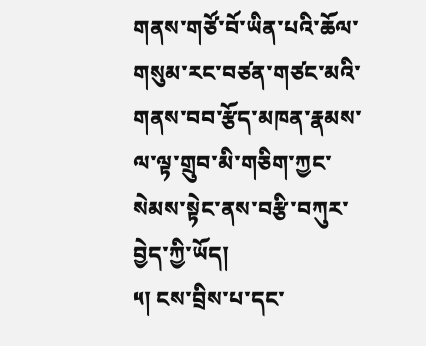གནས་གཙོ་བོ་ཡིན་པའི་ཆོལ་གསུམ་རང་བཙན་གཙང་མའི་གནས་བབ་རྩོད་མཁན་རྣམས་ལ་ལྟ་གྲུབ་མི་གཅིག་ཀྱང་སེམས་སྟེང་ནས་བརྩི་བཀུར་བྱེད་ཀྱི་ཡོད།
༥། ངས་བྲིས་པ་དང་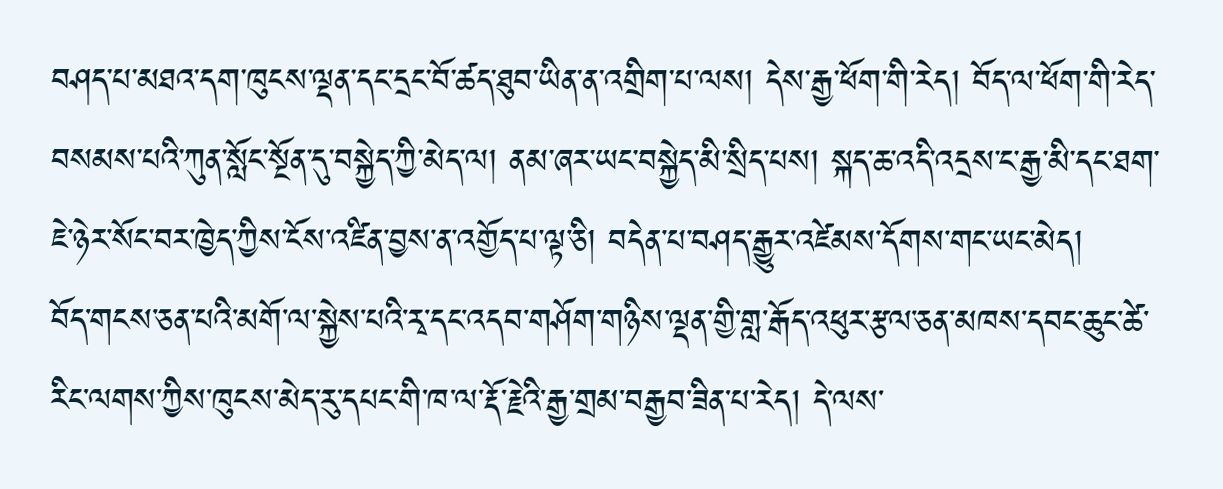བཤད་པ་མཐའ་དག་ཁུངས་ལྡན་དང་དྲང་བོ་ཚད་ཐུབ་ཡིན་ན་འགྲིག་པ་ལས། དེས་རྒྱ་ཕོག་གི་རེད། བོད་ལ་ཕོག་གི་རེད་བསམས་པའི་ཀུན་སློང་སྔོན་དུ་བསྐྱེད་ཀྱི་མེད་ལ། ནམ་ཞར་ཡང་བསྐྱེད་མི་སྲིད་པས། སྐད་ཆ་འདི་འདྲས་ང་རྒྱ་མི་དང་ཐག་ཇེ་ཉེར་སོང་བར་ཁྱེད་ཀྱིས་ངོས་འཛིན་བྱས་ན་འགྱོད་པ་ལྟ་ཅི། བདེན་པ་བཤད་རྒྱུར་འཛེམས་དོགས་གང་ཡང་མེད།
བོད་གངས་ཅན་པའི་མགོ་ལ་སྐྱེས་པའི་རྭ་དང་འདབ་གཤོག་གཉིས་ལྡན་གྱི་གླ་རྒོད་འཕུར་རྩལ་ཅན་མཁས་དབང་ཆུང་ཚེ་རིང་ལགས་ཀྱིས་ཁུངས་མེད་རུ་དཔང་གི་ཁ་ལ་རྡོ་རྗེའི་རྒྱ་གྲམ་བརྒྱབ་ཟིན་པ་རེད། དེ་ལས་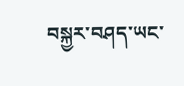བསྐྱར་བཤད་ཡང་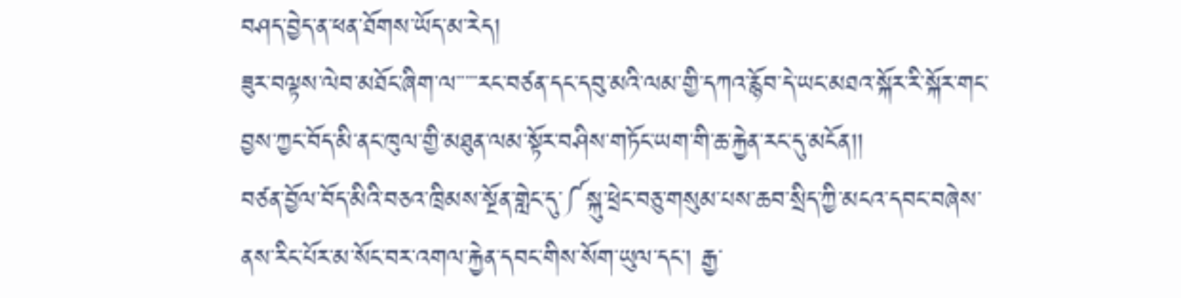བཤད་བྱེད་ན་ཕན་ཐོགས་ཡོད་མ་རེད།
ཟུར་བལྟས་ལེབ་མཐོང་ཞིག་ལ་་་་་རང་བཙན་དང་དབུ་མའི་ལམ་གྱི་དཀའ་རྙོབ་དེ་ཡང་མཐའ་སྐོར་རི་སྐོར་གང་བྱས་ཀྱང་བོད་མི་ནང་ཁུལ་གྱི་མཐུན་ལམ་སྟོར་བཤིས་གཏོང་ཡག་གི་ཆ་རྐྱེན་རང་དུ་མངོན།།
བཙན་བྱོལ་བོད་མིའི་བཅའ་ཁྲིམས་སྔོན་གླེང་དུ་༼སྐུ་ཕྲེང་བཅུ་གསུམ་པས་ཆབ་སྲིད་ཀྱི་མངའ་དབང་བཞེས་ནས་རིང་པོར་མ་སོང་བར་འགལ་རྐྱེན་དབང་གིས་སོག་ཡུལ་དང་། རྒྱ་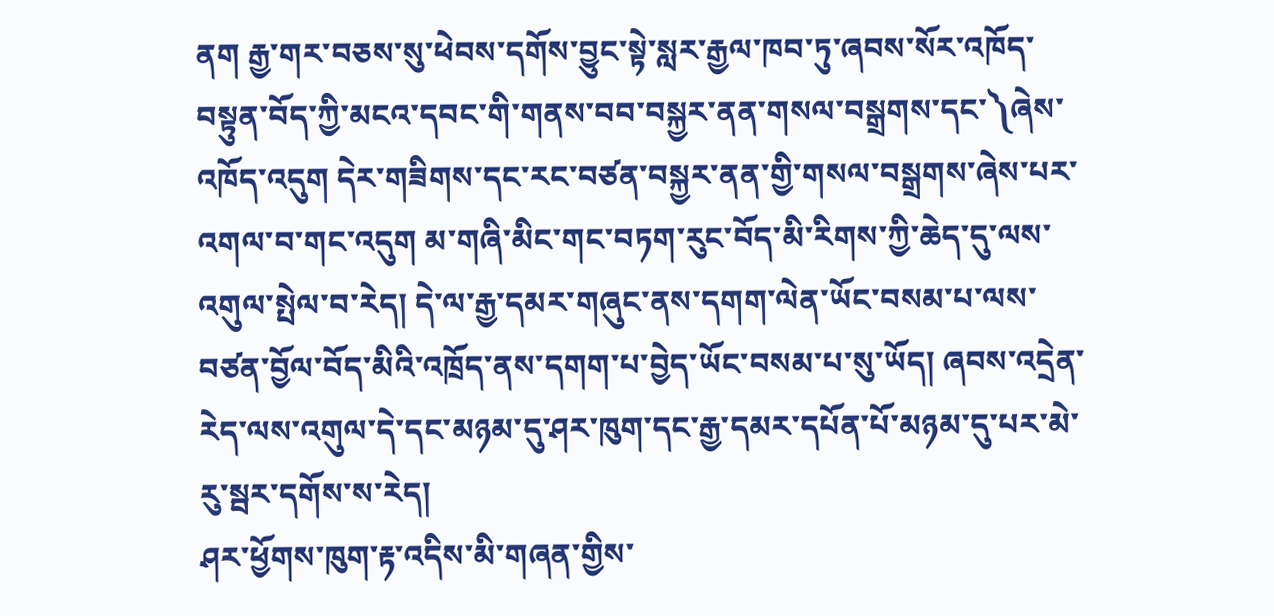ནག རྒྱ་གར་བཅས་སུ་ཕེབས་དགོས་བྱུང་སྟེ་སླར་རྒྱལ་ཁབ་ཏུ་ཞབས་སོར་འཁོད་བསྟུན་བོད་ཀྱི་མངའ་དབང་གི་གནས་བབ་བསྐྱར་ནན་གསལ་བསྒྲགས་དང་༽ཞེས་འཁོད་འདུག དེར་གཟིགས་དང་རང་བཙན་བསྐྱར་ནན་གྱི་གསལ་བསྒྲགས་ཞེས་པར་འགལ་བ་གང་འདུག མ་གཞི་མིང་གང་བཏག་རུང་བོད་མི་རིགས་ཀྱི་ཆེད་དུ་ལས་འགུལ་སྤེལ་བ་རེད། དེ་ལ་རྒྱ་དམར་གཞུང་ནས་དགག་ལེན་ཡོང་བསམ་པ་ལས་བཙན་བྱོལ་བོད་མིའི་འཁྲོད་ནས་དགག་པ་བྱེད་ཡོང་བསམ་པ་སུ་ཡོད། ཞབས་འདྲེན་རེད་ལས་འགུལ་དེ་དང་མཉམ་དུ་ཤར་ཁུག་དང་རྒྱ་དམར་དཔོན་པོ་མཉམ་དུ་པར་མེ་རུ་སྦར་དགོས་ས་རེད།
ཤར་ཕྱོགས་ཁུག་རྟ་འདིས་མི་གཞན་གྱིས་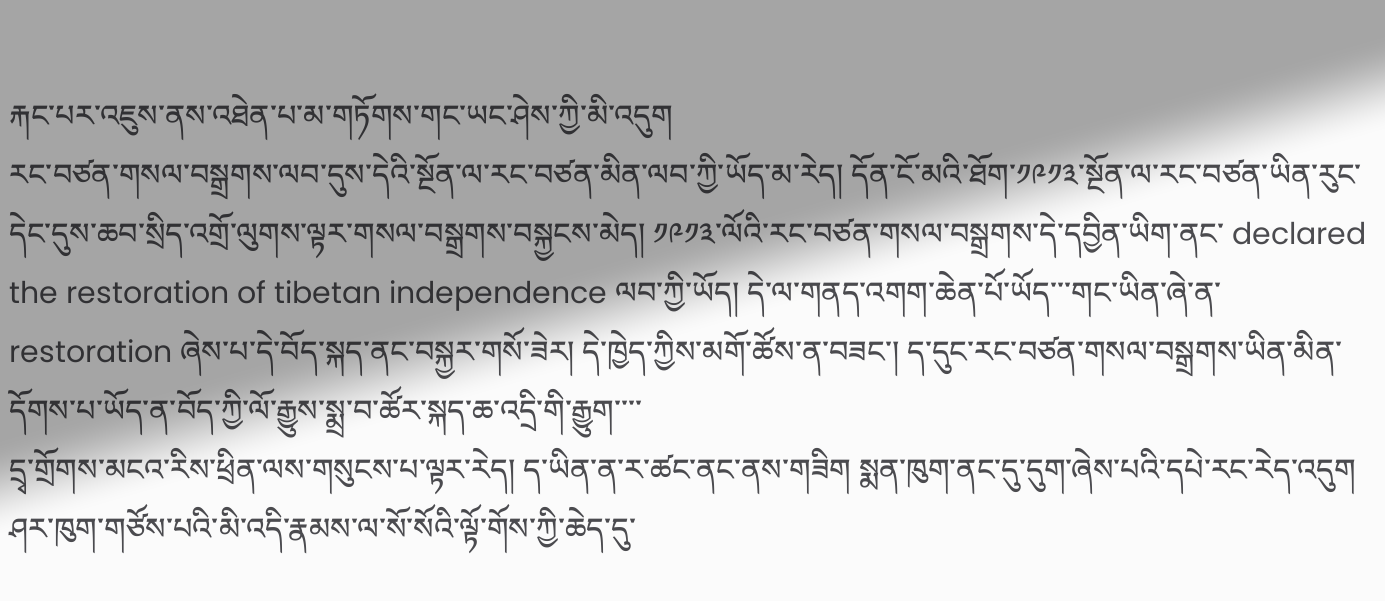རྐང་པར་འཇུས་ནས་འཐེན་པ་མ་གཏོགས་གང་ཡང་ཤེས་ཀྱི་མི་འདུག
རང་བཙན་གསལ་བསྒྲགས་ལབ་དུས་དེའི་སྔོན་ལ་རང་བཙན་མིན་ལབ་ཀྱི་ཡོད་མ་རེད། དོན་ངོ་མའི་ཐོག་༡༩༡༣་སྔོན་ལ་རང་བཙན་ཡིན་རུང་དེང་དུས་ཆབ་སྲིད་འགྲོ་ལུགས་ལྟར་གསལ་བསྒྲགས་བསྐྱངས་མེད། ༡༩༡༣་ལོའི་རང་བཙན་གསལ་བསྒྲགས་དེ་དབྱིན་ཡིག་ནང་ declared the restoration of tibetan independence ལབ་ཀྱི་ཡོད། དེ་ལ་གནད་འགག་ཆེན་པོ་ཡོད་་་གང་ཡིན་ཞེ་ན་restoration ཞེས་པ་དེ་བོད་སྐད་ནང་བསྐྱར་གསོ་ཟེར། དེ་ཁྱེད་ཀྱིས་མགོ་ཚོས་ན་བཟང་། ད་དུང་རང་བཙན་གསལ་བསྒྲགས་ཡིན་མིན་དོགས་པ་ཡོད་ན་བོད་ཀྱི་ལོ་རྒྱུས་སྨྲ་བ་ཚོར་སྐད་ཆ་འདྲི་གི་རྒྱུག་་་་
དྲྭ་གྲོགས་མངའ་རིས་ཕྲིན་ལས་གསུངས་པ་ལྟར་རེད། ད་ཡིན་ན་ར་ཚང་ནང་ནས་གཟིག སྨན་ཁུག་ནང་དུ་དུག་ཞེས་པའི་དཔེ་རང་རེད་འདུག ཤར་ཁུག་གཙོས་པའི་མི་འདི་རྣམས་ལ་སོ་སོའི་ལྟོ་གོས་ཀྱི་ཆེད་དུ་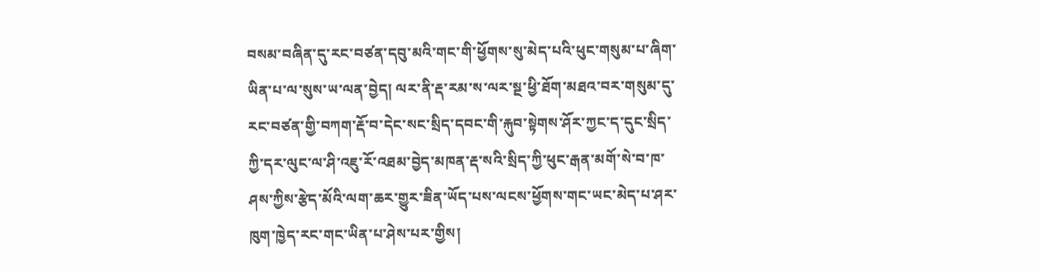བསམ་བཞིན་དུ་རང་བཙན་དབུ་མའི་གང་གི་ཕྱོགས་སུ་མེད་པའི་ཕུང་གསུམ་པ་ཞིག་ཡིན་པ་ལ་སུས་ཡ་ལན་བྱེད། ལར་ནི་རྡ་རམ་ས་ལར་སྔ་ཕྱི་ཐོག་མཐའ་བར་གསུམ་དུ་རང་བཙན་གྱི་བཀག་རྡོ་བ་དེང་སང་སྲིད་དབང་གི་རྐུབ་སྟེགས་ཤོར་ཀྱང་ད་དུང་སྲིད་ཀྱི་དར་ལུང་ལ་ཤི་འཇུ་རོ་འཐམ་བྱེད་མཁན་རྡ་སའི་སྲིད་ཀྱི་ཕུང་རྒན་མགོ་སེ་བ་ཁ་ཤས་ཀྱིས་རྩེད་མོའི་ལག་ཆར་གྱུར་ཟིན་ཡོད་པས་ལངས་ཕྱོགས་གང་ཡང་མེད་པ་ཤར་ཁུག་ཁྱེད་རང་གང་ཡིན་པ་ཤེས་པར་གྱིས།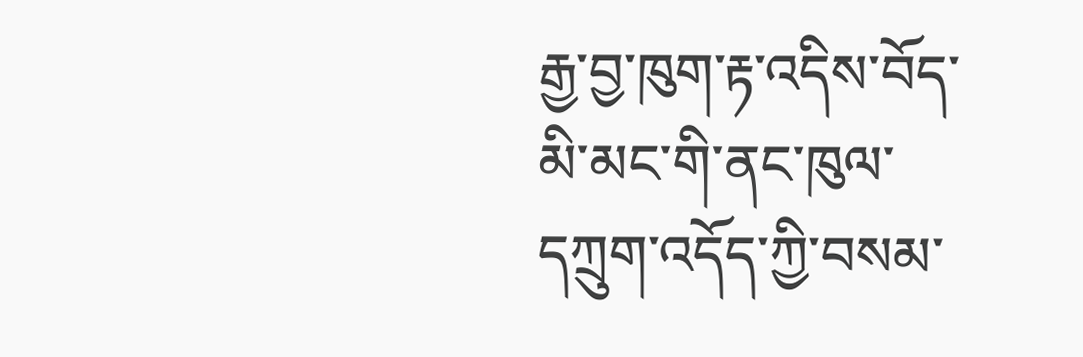རྒྱ་བྱ་ཁུག་རྟ་འདིས་བོད་མི་མང་གི་ནང་ཁུལ་དཀྲུག་འདོད་ཀྱི་བསམ་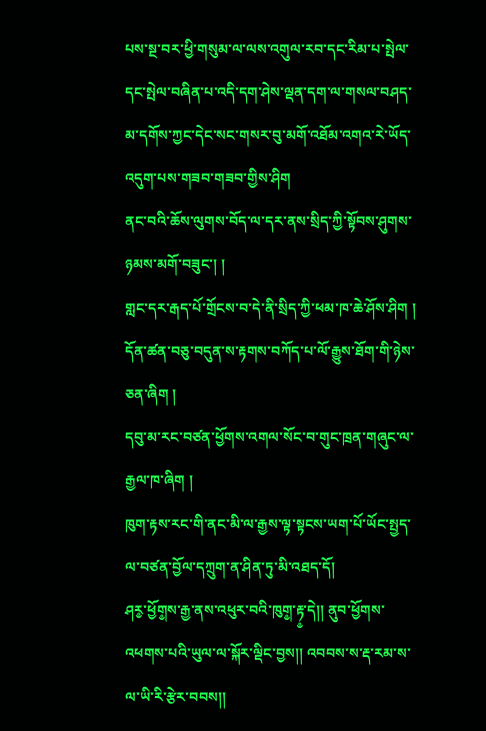པས་སྔ་བར་ཕྱི་གསུམ་ལ་ལས་འགུལ་རབ་དང་རིམ་པ་སྤེལ་དང་སྤེལ་བཞིན་པ་འདི་དག་ཤེས་ལྡན་དག་ལ་གསལ་བཤད་མ་དགོས་ཀྱང་དེང་སང་གསར་བུ་མགོ་འཐོམ་འགའ་རེ་ཡོད་འདུག་པས་གཟབ་གཟབ་གྱིས་ཤིག
ནང་བའི་ཆོས་ལུགས་བོད་ལ་དར་ནས་སྲིད་ཀྱི་སྟོབས་ཤུགས་ཉམས་མགོ་བཟུང་། །
གླང་དར་རྒད་པོ་གྲོངས་བ་དེ་ནི་སྲིད་ཀྱི་ཕམ་ཁ་ཆེ་ཤོས་ཤིག །
དོན་ཚན་བཅུ་བདུན་ས་རྟགས་བཀོད་པ་ལོ་རྒྱུས་ཐོག་གི་ཉེས་ཅན་ཞིག །
དབུ་མ་རང་བཙན་ཕྱོགས་འགལ་སོང་བ་གུང་ཁྲན་གཞུང་ལ་རྒྱལ་ཁ་ཞིག །
ཁུག་རྟས་རང་གི་ནང་མི་ལ་རྒྱས་ལྟ་སྟངས་ཡག་པོ་ཡོང་སྤྱད་ལ་བཙན་བྱོལ་དཀྲུག་ན་ཤིན་ཏུ་མི་འཐད་དོ།
ཤར༵་ཕྱོག༵ས་རྒྱ་ནས་འཕུར་བའི་ཁུག༵་རྟ༵་དེ།། ནུབ་ཕྱོགས་འཕགས་པའི་ཡུལ་ལ་སྐོར་ལྡིང་བྱས།། འབབས་ས་རྡ་རམ་ས་ལ་ཡི་རི་རྩེར་བབས།།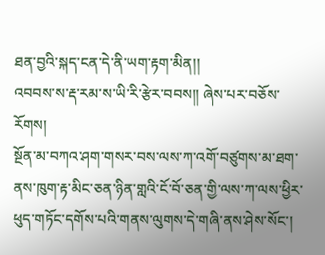ཐན་བྱའི་སྐད་ངན་དེ་ནི་ཡག་རྟག་མིན།།
འབབས་ས་རྡ་རམ་ས་ཡི་རི་རྩེར་བབས།། ཞེས་པར་བཅོས་རོགས།
སྔོན་མ་བཀའ་ཤག་གསར་བས་ལས་ཀ་འགོ་བཙུགས་མ་ཐག་ནས་ཁུག་རྟ་མིང་ཅན་ཉིན་གླའི་ངོ་བོ་ཅན་གྱི་ལས་ཀ་ལས་ཕྱིར་ཕུད་གཏོང་དགོས་པའི་གནས་ལུགས་དེ་གཞི་ནས་ཤེས་སོང་།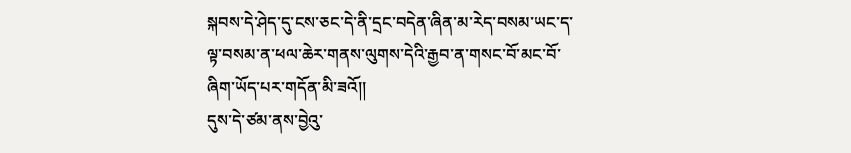སྐབས་དེ་ཤེད་དུ་ངས་ཅང་དེ་ནི་དྲང་བདེན་ཞིན་མ་རེད་བསམ་ཡང་ད་ལྟ་བསམ་ན་ཕལ་ཆེར་གནས་ལུགས་དེའི་རྒྱབ་ན་གསང་བོ་མང་བོ་ཞིག་ཡོད་པར་གདོན་མི་ཟའོ།།
དུས་དེ་ཙམ་ནས་བྱེའུ་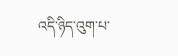འདི་ཉིད་འུག་པ་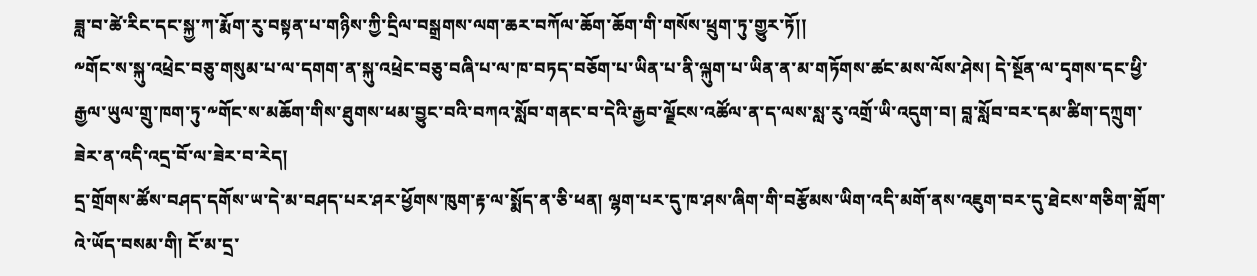ཟླ་བ་ཚེ་རིང་དང་སྐྱ་ཀ་རྨོག་རུ་བསྟན་པ་གཉིས་ཀྱི་དྲིལ་བསྒྲགས་ལག་ཆར་བཀོལ་ཆོག་ཆོག་གི་གསོས་ཕྲུག་ཏུ་གྱུར་ཏོ།།
༸གོང་ས་སྐུ་འཕྲེང་བཅུ་གསུམ་པ་ལ་དགག་ན་སྐུ་འཕྲེང་བཅུ་བཞི་པ་ལ་ཁ་བཏད་བཅོག་པ་ཡིན་པ་ནི་ལྐུག་པ་ཡིན་ན་མ་གཏོགས་ཚང་མས་ལོས་ཤེས། དེ་སྔོན་ལ་དྭགས་དང་ཕྱི་རྒྱལ་ཡུལ་གྲུ་ཁག་ཏུ་༸གོང་ས་མཆོག་གིས་ཐུགས་ཕམ་བྱུང་བའི་བཀའ་སློབ་གནང་བ་དེའི་རྒྱབ་ལྗོངས་འཚོལ་ན་ད་ལས་སླ་རུ་འགྲོ་ཡི་འདུག་བ། བླ་སློབ་བར་དམ་ཚིག་དཀྲུག་ཟེར་ན་འདི་འདྲ་བོ་ལ་ཟེར་བ་རེད།
དྲ་གྲོགས་ཚོས་བཤད་དགོས་ཡ་དེ་མ་བཤད་པར་ཤར་ཕྱོགས་ཁུག་རྟ་ལ་སྨོད་ན་ཅི་ཕན། ལྷག་པར་དུ་ཁ་ཤས་ཞིག་གི་བརྩོམས་ཡིག་འདི་མགོ་ནས་འཇུག་བར་དུ་ཐེངས་གཅིག་གློག་འེ་ཡོད་བསམ་གི། ངོ་མ་དྲ་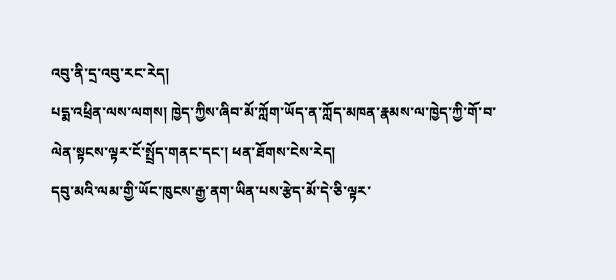འབུ་ནི་དྲ་འབུ་རང་རེད།
པདྨ་འཕྲིན་ལས་ལགས། ཁྱེད་ཀྱིས་ཞིབ་མོ་ཀློག་ཡོད་ན་ཀློད་མཁན་རྣམས་ལ་ཁྱེད་ཀྱི་གོ་བ་ལེན་སྟངས་ལྟར་ངོ་སྤྲོད་གནང་དང་། ཕན་ཐོགས་ངེས་རེད།
དབུ་མའི་ལམ་གྱི་ཡོང་ཁུངས་རྒྱ་ནག་ཡིན་པས་རྩེད་མོ་དེ་ཅི་ལྟར་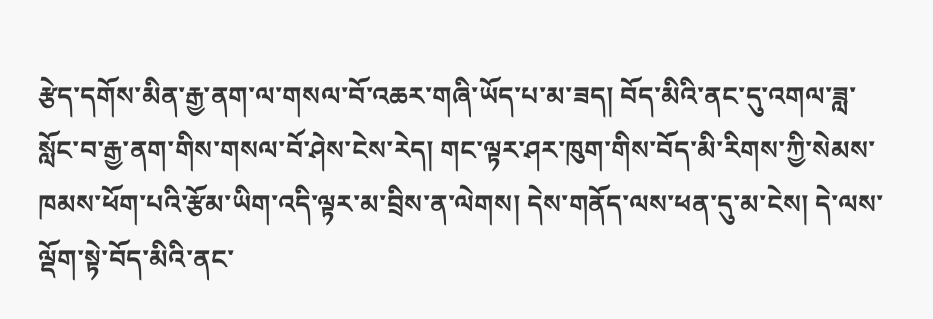རྩེད་དགོས་མིན་རྒྱ་ནག་ལ་གསལ་བོ་འཆར་གཞི་ཡོད་པ་མ་ཟད། བོད་མིའི་ནང་དུ་འགལ་ཟླ་སློང་བ་རྒྱ་ནག་གིས་གསལ་བོ་ཤེས་ངེས་རེད། གང་ལྟར་ཤར་ཁུག་གིས་བོད་མི་རིགས་ཀྱི་སེམས་ཁམས་ཕོག་པའི་རྩོམ་ཡིག་འདི་ལྟར་མ་བྲིས་ན་ལེགས། དེས་གནོད་ལས་ཕན་དུ་མ་ངེས། དེ་ལས་ལྡོག་སྟེ་བོད་མིའི་ནང་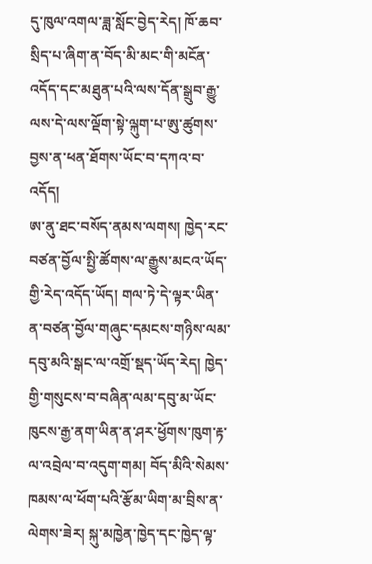དུ་ཁུལ་འགལ་ཟླ་སློང་བྱེད་རེད། ཁོ་ཆབ་སྲིད་པ་ཞིག་ན་བོད་མི་མང་གི་མངོན་འདོད་དང་མཐུན་པའི་ལས་དོན་སྒྲུབ་རྒྱུ་ལས་དེ་ལས་ལྡོག་སྟེ་ལྐུག་པ་ཨུ་ཚུགས་བྱས་ན་ཕན་ཐོགས་ཡོང་བ་དཀའ་བ་འདོད།
ཨ་ནུ་ཐང་བསོད་ནམས་ལགས། ཁྱེད་རང་བཙན་བྱོལ་སྤྱི་ཚོགས་ལ་རྒྱུས་མངའ་ཡོད་གྱི་རེད་འདོད་ཡོད། གལ་ཏེ་དེ་ལྟར་ཡིན་ན་བཙན་བྱོལ་གཞུང་དམངས་གཉིས་ལམ་དབུ་མའི་སྒང་ལ་འགྲོ་སྡད་ཡོད་རེད། ཁྱེད་གྱི་གསུངས་བ་བཞིན་ལམ་དབུ་མ་ཡོང་ཁུངས་རྒྱ་ནག་ཡིན་ན་ཤར་ཕྱོགས་ཁུག་རྟ་ལ་འབྲེལ་བ་འདུག་གམ། བོད་མིའི་སེམས་ཁམས་ལ་ཕོག་པའི་རྩོམ་ཡིག་མ་བྲིས་ན་ལེགས་ཟེར། སྐུ་མཁྱེན་ཁྱེད་དང་ཁྱེད་ལྟ་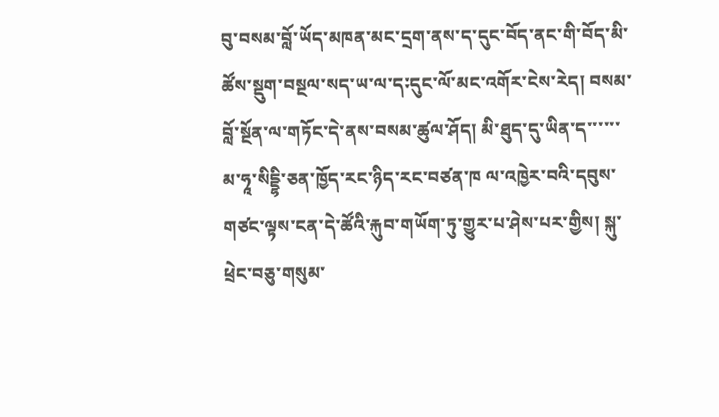བུ་བསམ་བློ་ཡོད་མཁན་མང་དྲག་ནས་ད་དུང་བོད་ནང་གི་བོད་མི་ཚོས་སྡུག་བསྔལ་སད་ཡ་ལ་ད࿒དུང་ལོ་མང་འགོར་ངེས་རེད། བསམ་བློ་སྔོན་ལ་གཏོང་དེ་ནས་བསམ་ཚུལ་ཤོད། མི་ཐུད་དུ་ཡིན་ད་་་་་་
མ་ཧཱ་སིདྡྷི་ཅན་ཁྱོད་རང་ཉིད་རང་བཙན་ཁ ལ་འཁྱེར་བའི་དབུས་གཙང་ལྟས་ངན་དེ་ཚོའི་རྐུབ་གཡོག་ཏུ་གྱུར་པ་ཤེས་པར་གྱིས། སྐུ་ཕྲེང་བཅུ་གསུམ་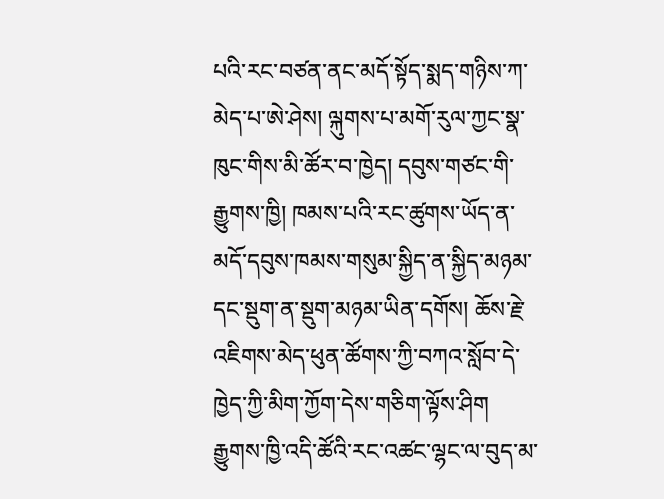པའི་རང་བཙན་ནང་མདོ་སྟོད་སྨད་གཉིས་ཀ་མེད་པ་ཨེ་ཤེས། ལྐུགས་པ་མགོ་རུལ་ཀྱང་སྣ་ཁུང་གིས་མི་ཚོར་བ་ཁྱེད། དབུས་གཙང་གི་རྒྱུགས་ཁྱི། ཁམས་པའི་རང་ཚུགས་ཡོད་ན་མདོ་དབུས་ཁམས་གསུམ་སྐྱིད་ན་སྐྱིད་མཉམ་དང་སྡུག་ན་སྡུག་མཉམ་ཡིན་དགོས། ཆོས་རྗེ་འཇིགས་མེད་ཕུན་ཚོགས་ཀྱི་བཀའ་སློབ་དེ་ཁྱེད་ཀྱི་མིག་ཀྱོག་དེས་གཅིག་ལྟོས་ཤིག རྒྱུགས་ཁྱི་འདི་ཚོའི་རང་འཚང་ལྷང་ལ་བུད་མ་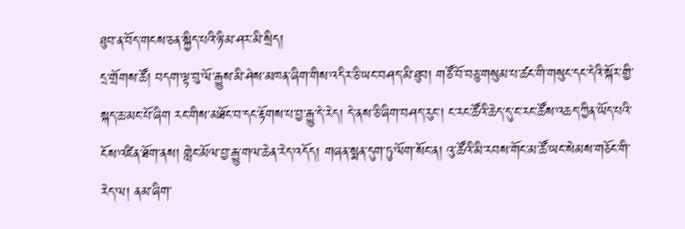ཐུབ་ན་བོད་གངས་ཅན་སྐྱིད་པའི་ཉི་མ་ཤར་མི་སྲིད།
དྲ་གྲོགས་ཚོ། བདག་ལྟ་བུ་ལོ་རྒྱུས་མི་ཤེས་མཁན་ཞིག་གིས་འདིར་ཅི་ཡང་བཤད་མི་ཐུབ། གཙོ་བོ་བཅུ་གསུམ་པ་ཚང་གི་གསུང་དང་དེའི་སྐོར་གྱི་སྐད་ཆ་མང་པོ་ཞིག རང་གིས་མཐོང་བ་དང་རྟོགས་པ་བྱ་རྒྱུ་དེ་རེད། དེ་ནས་ཅི་ཞིག་བཤད་རུང་། ང་རང་ཚོའི་ཆེད་དུ་ང་རང་ཚོས་འཆད་ཀྱིན་ཡོད་པའི་ངོས་འཛིན་ཐོག་ནས། གླེང་མོལ་བྱ་རྒྱུ་གལ་ཆེན་རེད་འདོད། གཞན་སྨན་དུག་ཏུ་ལོག་སོང་ན། འུ་ཚོའི་མི་རབས་གོང་མ་ཚོ་ཡང་སེམས་གཅོང་གི་རེད་ལ། ནམ་ཞིག་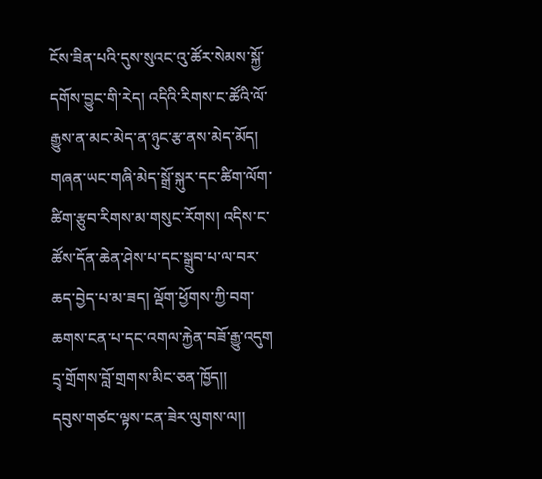ངོས་ཟིན་པའི་དུས་སུའང་འུ་ཚོར་སེམས་སྐྱོ་དགོས་བྱུང་གི་རེད། འདིའི་རིགས་ང་ཚོའི་ལོ་རྒྱུས་ན་མང་མེད་ན་ཉུང་རྩ་ནས་མེད་མོད། གཞན་ཡང་གཞི་མེད་སྒྲོ་སྐུར་དང་ཚིག་ལོག་ཚིག་རྩུབ་རིགས་མ་གསུང་རོགས། འདིས་ང་ཚོས་དོན་ཆེན་ཤེས་པ་དང་སྒྲུབ་པ་ལ་བར་ཆད་བྱེད་པ་མ་ཟད། ལྡོག་ཕྱོགས་ཀྱི་བག་ཆགས་ངན་པ་དང་འགལ་རྐྱེན་བཟོ་རྒྱུ་འདུག
དྲྭ་གྲོགས་བློ་གྲགས་མིང་ཅན་ཁྱོད།།
དབུས་གཙང་ལྟས་ངན་ཟེར་ལུགས་ལ།།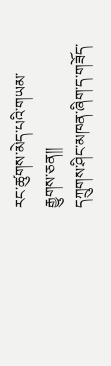རང་ཚུགས་མེད་པའི་གཡམ་རྒྱུགས་ཅན།།
དཀྲུགས་ཤིང་མཁན་ཞིག་ད་གཟོད་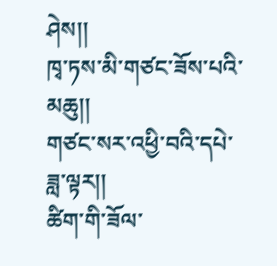ཤེས།།
ཁྭ་ཏས་མི་གཙང་ཟོས་པའི་མཆུ།།
གཙང་སར་འཕྱི་བའི་དཔེ་ཟླ་ལྟར།།
ཚིག་གི་ཟོལ་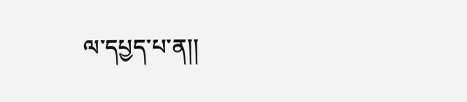ལ་དཔྱད་པ་ན།།